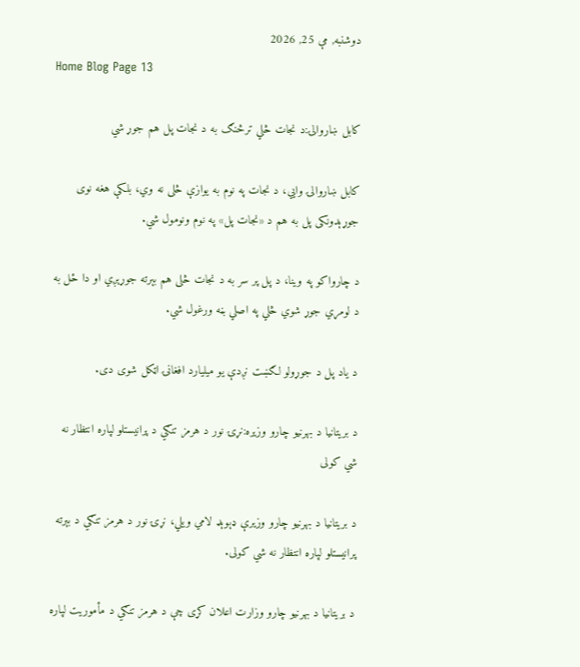دوشنبه, مې 25, 2026
Home Blog Page 13

کابل ښاروالۍ:د نجات څلي ترڅنګ به د نجات پل هم جوړ شي

کابل ښاروالۍ وایي، د نجات په نوم به یوازې څلی نه وي، بلکې هغه نوی جوړېدونکی پل به هم د «نجات پل» په نوم ونومول شي.

د چارواکو په وینا، د پل پر سر به د نجات څلی هم بېرته جوړېږي او دا ځل به د لومړي جوړ شوي څلي په اصلي بڼه ورغول شي.

د یاد پل د جوړولو لګښت نږدې یو میلیارد افغانۍ اټکل شوی دی.

د بریتانیا د بهرنیو چارو وزیره:نړۍ نور د هرمز تنګي د پرانیستلو لپاره انتظار نه شي کولی

د بریتانیا د بهرنیو چارو وزیرې ډېوېډ لامي ویلي، نړۍ نور د هرمز تنګي د بېرته پرانیستلو لپاره انتظار نه شي کولی.

د بریتانیا د بهرنیو چارو وزارت اعلان کړی چې د هرمز تنګي د مأموریت لپاره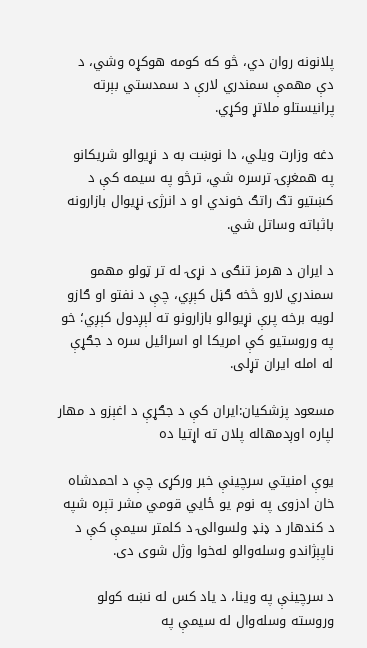پلانونه روان دي، څو که کومه هوکړه وشي، د دې مهمې سمندري لارې د سمدستي بېرته پرانیستلو ملاتړ وکړي.

دغه وزارت ویلي، دا نوښت به د نړیوالو شریکانو په همغږۍ ترسره شي، ترڅو په سیمه کې د کښتیو تګ راتګ خوندي او د انرژۍ نړیوال بازارونه باثباته وساتل شي.

د ایران د هرمز تنګی د نړۍ له تر ټولو مهمو سمندري لارو څخه ګڼل کېږي، چې د نفتو او ګازو لویه برخه پرې نړیوالو بازارونو ته لېږدول کېږي؛ خو په وروستیو کې امریکا او اسرائیل سره د جګړې له امله ایران تړلی.

مسعود پزشکیان:ايران کې د جګړې د اغېزو د مهار لپاره اوږدمهاله پلان ته اړتیا ده

یوې امنیتي سرچینې خبر ورکړی چې د احمدشاه خان ادزوی په نوم یو ځایي قومي مشر تېره شپه د کندهار د ډنډ ولسوالۍ د کلمتر سیمې کې د ناپېژاندو وسله‌والو له‌خوا وژل شوی دی.

د سرچینې په وینا، د یاد کس له نښه کولو وروسته وسله‌وال له سیمې په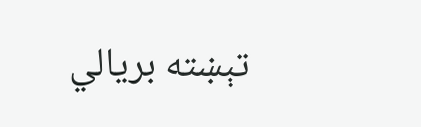تېښته بريالي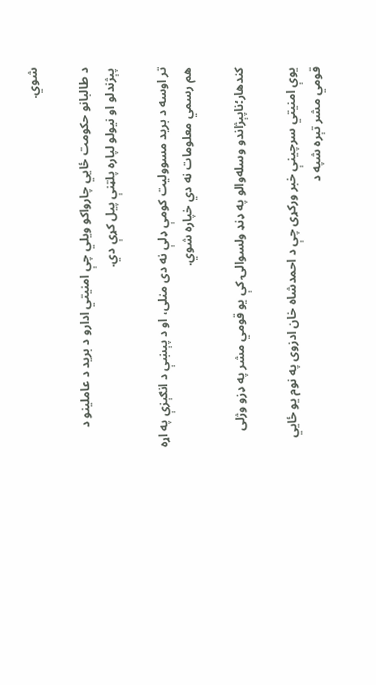شوي.

د طالبانو حکومت ځايي چارواکو ويلي چې امنیتي ادارو د برید د عاملینو د پېژندلو او نیولو لپاره پلټنې پیل کړې دي.

تر اوسه د برید مسوولیت کومې ډلې نه دی منلی، او د پېښې د انګېزې په اړه هم رسمي معلومات نه دي خپاره شوي.

کندهار؛ناپېژاندو وسله‌والو په ډنډ ولسوالۍ کې یو قومي مشر په ډزو وژلی

یوې امنیتي سرچینې خبر ورکړی چې د احمدشاه خان ادزوی په نوم یو ځایي قومي مشر تېره شپه د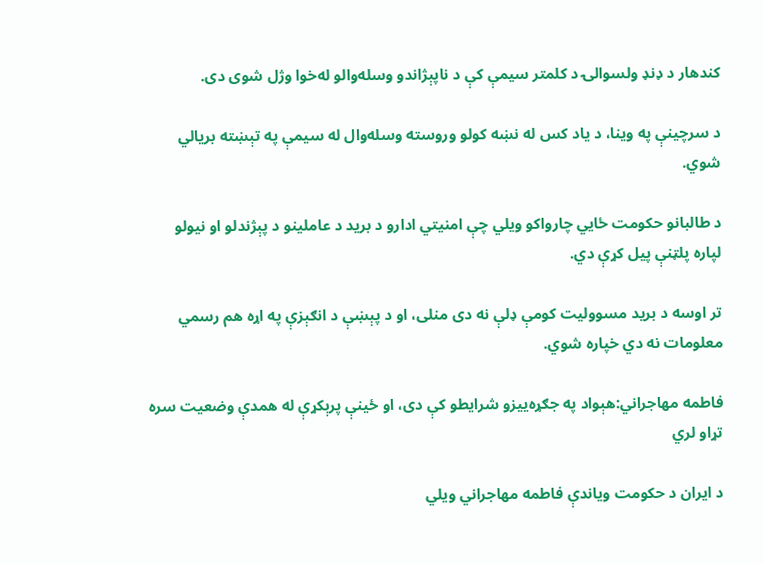کندهار د ډنډ ولسوالۍ د کلمتر سیمې کې د ناپېژاندو وسله‌والو له‌خوا وژل شوی دی.

د سرچینې په وینا، د یاد کس له نښه کولو وروسته وسله‌وال له سیمې په تېښته بريالي شوي.

د طالبانو حکومت ځايي چارواکو ويلي چې امنیتي ادارو د برید د عاملینو د پېژندلو او نیولو لپاره پلټنې پیل کړې دي.

تر اوسه د برید مسوولیت کومې ډلې نه دی منلی، او د پېښې د انګېزې په اړه هم رسمي معلومات نه دي خپاره شوي.

فاطمه مهاجراني:هېواد په جګړه‌ییزو شرایطو کې دی، او ځینې پرېکړې له همدې وضعیت سره تړاو لري

د ایران د حکومت ویاندې فاطمه مهاجراني ویلي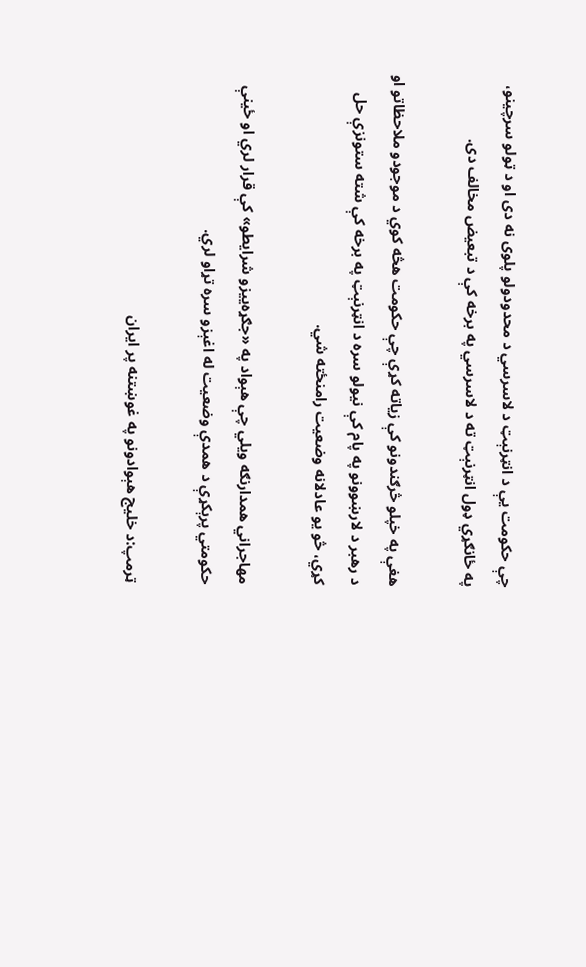چې حکومت یې د انټرنېټ د لاسرسي د محدودولو پلوی نه دی او د ټولو سرچینو، په ځانګړي ډول انټرنېټ ته د لاسرسي په برخه کې د تبعیض مخالف دی.

هغې په خپلو څرګندونو کې زیاته کړې چې حکومت هڅه کوي د موجودو ملاحظاتو او د رهبر د لارښوونو په پام کې نیولو سره د انټرنېټ په برخه کې شته ستونزې حل کړي، څو یو عادلانه وضعیت رامنځته شي.

مهاجراني همدارنګه ویلي چې هېواد په «جګړه‌ییزو شرایطو» کې قرار لري او ځینې حکومتي پرېکړې د همدې وضعیت له اغېزو سره تړاو لري.

ټرمپ:د خلیج هېوادونو په غوښتنه پر ایران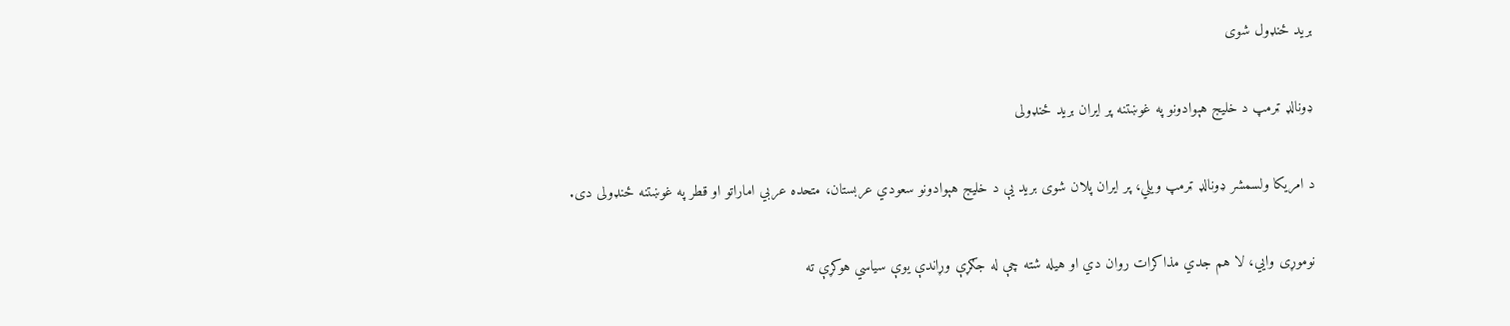برید ځنډول شوی

ډونالډ ټرمپ د خلیج هېوادونو په غوښتنه پر ایران برید ځنډولی

د امریکا ولسمشر ډونالډ ټرمپ ویلي، پر ایران پلان شوی برید یې د خلیج هېوادونو سعودي عربستان، متحده عربي اماراتو او قطر په غوښتنه ځنډولی دی.

نوموړی وایي، لا هم جدي مذاکرات روان دي او هیله شته چې له جګړې وړاندې یوې سیاسي هوکړې ته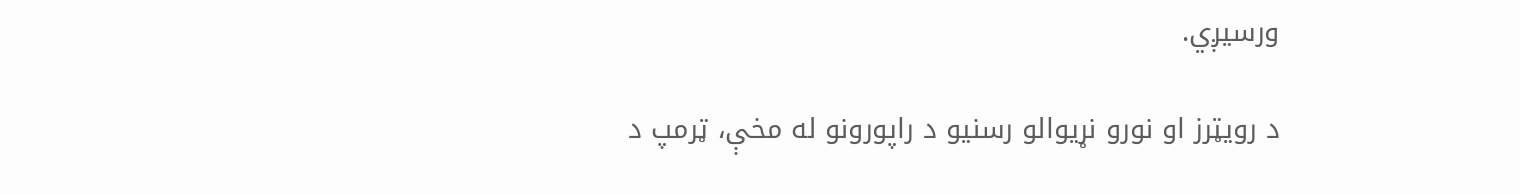ورسیږي.

د رویټرز او نورو نړیوالو رسنیو د راپورونو له مخې، ټرمپ د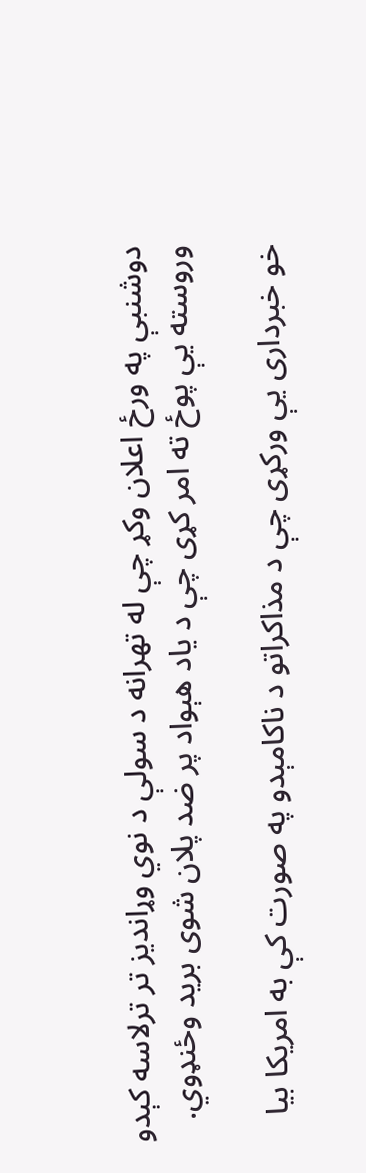دوشنبې په ورځ اعلان وکړ چې له تهرانه د سولې د نوي وړاندیز تر ترلاسه کېدو وروسته یې پوځ ته امر کړی چې د یاد هېواد پر ضد پلان شوی برید وځنډوي.

خو خبرداری یې ورکړی چې د مذاکراتو د ناکامېدو په صورت کې به امریکا بیا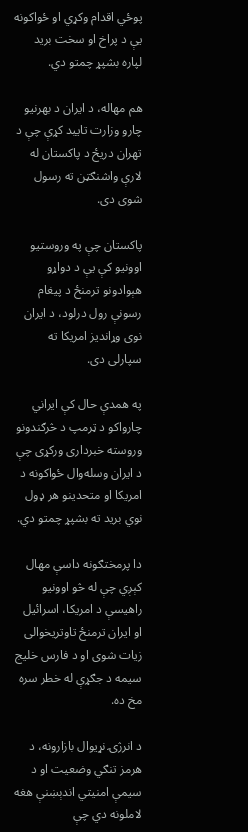پوځي اقدام وکړي او ځواکونه یې د پراخ او سخت برید لپاره بشپړ چمتو دي.

هم مهاله، د ایران د بهرنیو چارو وزارت تایید کړې چې د تهران دریځ د پاکستان له لارې واشنګټن ته رسول شوی دی.

پاکستان چې په وروستیو اوونیو کې یې د دواړو هېوادونو ترمنځ د پیغام رسونې رول درلود، د ایران نوی وړاندیز امریکا ته سپارلی دی.

په همدې حال کې ایراني چارواکو د ټرمپ د څرګندونو وروسته خبرداری ورکړی چې د ایران وسله‌وال ځواکونه د امریکا او متحدینو هر ډول نوي برید ته بشپړ چمتو دي.

دا پرمختګونه داسې مهال کېږي چې له څو اوونیو راهیسې د امریکا، اسرائیل او ایران ترمنځ تاوتریخوالی زیات شوی او د فارس خلیج سیمه د جګړې له خطر سره مخ ده.

د انرژۍ نړیوال بازارونه، د هرمز تنګي وضعیت او د سیمې امنیتي اندېښنې هغه لاملونه دي چې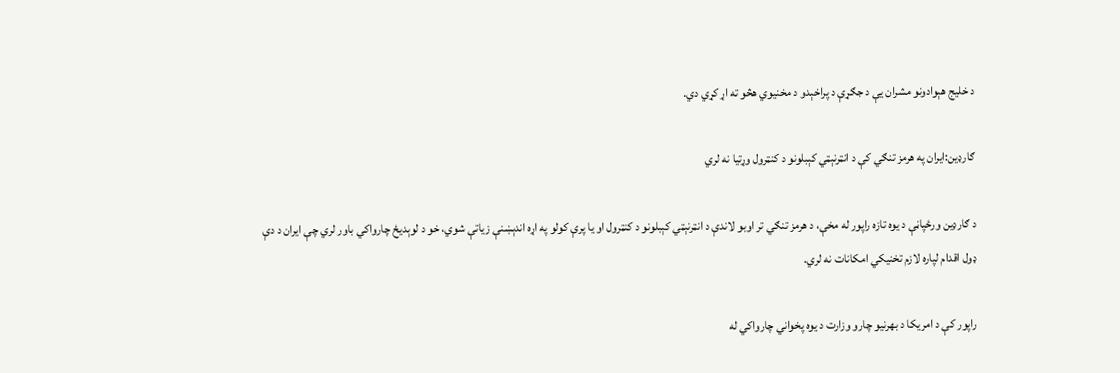د خلیج هېوادونو مشران یې د جګړې د پراخېدو د مخنیوي هڅو ته اړ کړي دي.

ګارډین:ایران په هرمز تنګي کې د انټرنېټي کېبلونو د کنټرول وړتیا نه لري

د ګارډین ورځپاڼې د یوه تازه راپور له مخې، د هرمز تنګي تر اوبو لاندې د انټرنېټي کېبلونو د کنټرول او یا پرې کولو په اړه اندېښنې زیاتې شوي، خو د لوېدیځ چارواکي باور لري چې ایران د دې ډول اقدام لپاره لازم تخنیکي امکانات نه لري.

راپور کې د امریکا د بهرنیو چارو وزارت د یوه پخواني چارواکي له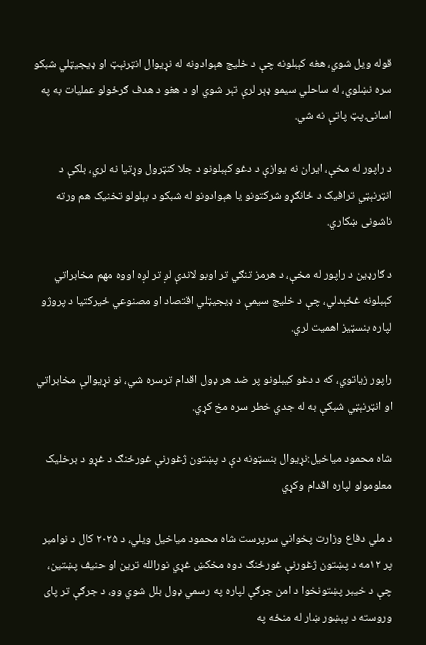قوله ویل شوي، هغه کېبلونه چې د خلیج هېوادونه له نړیوال انټرنېټ او ډیجیټلي شبکو سره نښلوي، له ساحلي سیمو ډېر لرې تېر شوي او د هغو د هدف ګرځولو عملیات به په اسانۍ پټ پاتې نه شي.

د راپور له مخې، ایران نه یوازې د دغو کېبلونو د جلا کنټرول وړتیا نه لري، بلکې د انټرنېټي ترافیک د ځانګړو شرکتونو یا هېوادونو له شبکو د بېلولو تخنیک هم ورته ناشونی ښکاري.

د ګارډین د راپور له مخې، د هرمز تنګي تر اوبو لاندې لږ تر لږه اووه مهم مخابراتي کېبلونه غځېدلي، چې د خلیج سیمې د ډیجیټلي اقتصاد او مصنوعي ځیرکتیا د پروژو لپاره بنسټیز اهمیت لري.

راپور زیاتوي، که د دغو کیبلونو پر ضد هر ډول اقدام ترسره شي، نو نړیوالې مخابراتي او انټرنېټي شبکې به له جدي خطر سره مخ کړي.

شاه محمود میاخیل:نړیوال بنسټونه دې د پښتون ژغورنې غورځنګ د غړو د برخلیک معلومولو لپاره اقدام وکړي

د ملي دفاع وزارت پخواني سرپرست شاه محمود میاخیل ویلي، د ۲۰۲۵ کال د نوامبر پر ۱۲مه د پښتون ژغورنې غورځنګ دوه مخکښ غړي نورالله ترین او حنیف پښتین، چې د خیبر پښتونخوا د امن جرګې لپاره په رسمي ډول بلل شوي وو، د جرګې تر پای وروسته د پېښور ښار له منځه په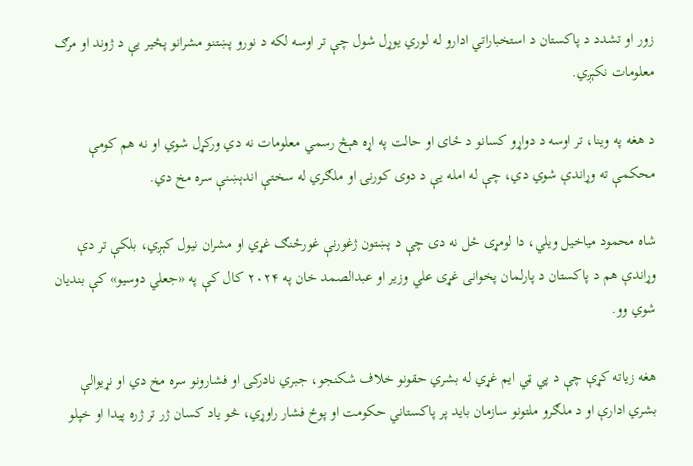زور او تشدد د پاکستان د استخباراتي ادارو له لوري یوړل شول چې تر اوسه لکه د نورو پښتنو مشرانو پڅیر یې د ژوند او مرګ معلومات نکېږي.

د هغه په وینا، تر اوسه د دواړو کسانو د ځای او حالت په اړه هېڅ رسمي معلومات نه دي ورکړل شوي او نه هم کومې محکمې ته وړاندې شوي دي، چې له امله یې د دوی کورنۍ او ملګري له سختې اندېښنې سره مخ دي.

شاه محمود میاخیل ویلي، دا لومړی ځل نه دی چې د پښتون ژغورنې غورځنګ غړي او مشران نیول کېږي، بلکې تر دې وړاندې هم د پاکستان د پارلمان پخوانی غړی علي وزیر او عبدالصمد خان په ۲۰۲۴ کال کې په «جعلي دوسیو» کې بنديان شوي وو.

هغه زیاته کړې چې د پي ټي ایم غړي له بشري حقونو خلاف شکنجو، جبري نادرکۍ او فشارونو سره مخ دي او نړیوالې بشري ادارې او د ملګرو ملتونو سازمان باید پر پاکستاني حکومت او پوځ فشار راوړي، څو یاد کسان ژر تر ژره پیدا او خپلو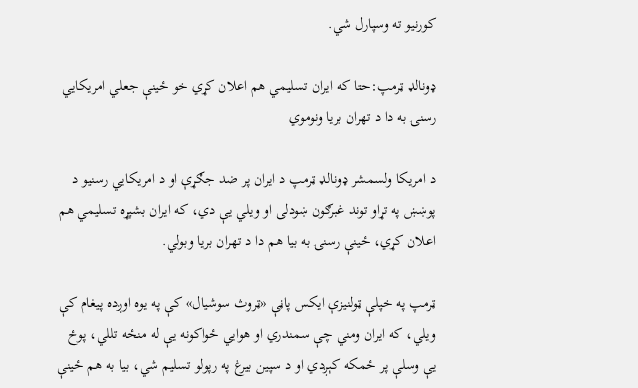کورنیو ته وسپارل شي.

ډونالډ ټرمپ:حتا که ایران تسلیمي هم اعلان کړي خو ځینې جعلي امریکایي رسنۍ به دا د تهران بریا ونوموي

د امریکا ولسمشر ډونالډ ټرمپ د ایران پر ضد جګړې او د امریکايي رسنیو د پوښښ په تړاو توند غبرګون ښودلی او ویلي یې دي، که ایران بشپړه تسلیمي هم اعلان کړي، ځینې رسنۍ به بیا هم دا د تهران بریا وبولي.

ټرمپ په خپلې ټولنیزې ایکس پاڼې «ټروث سوشیال» کې په یوه اوږده پیغام کې ویلي، که ایران ومني چې سمندري او هوايي ځواکونه یې له منځه تللي، پوځ یې وسلې پر ځمکه کېږدي او د سپین بیرغ په رپولو تسلیم شي، بیا به هم ځینې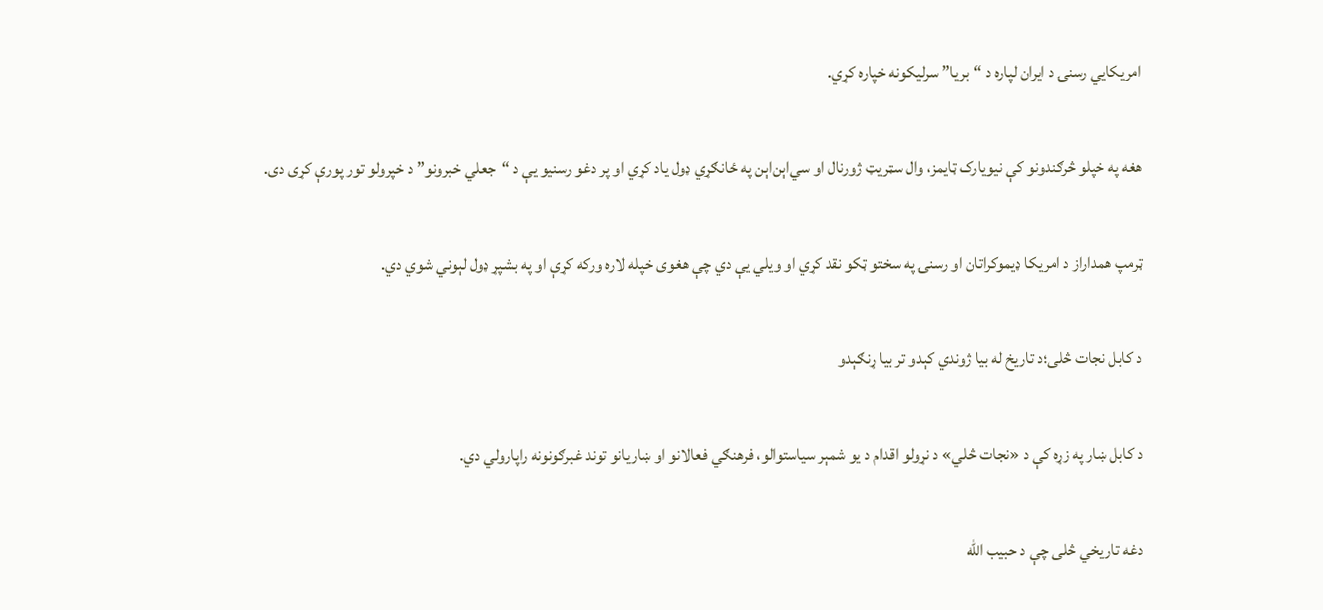امریکايي رسنۍ د ایران لپاره د “بریا” سرلیکونه خپاره کړي.

هغه په خپلو څرګندونو کې نیویارک ټایمز، وال سټریټ ژورنال او سي‌اېن‌اېن په ځانګړي ډول یاد کړي او پر دغو رسنیو یې د “جعلي خبرونو” د خپرولو تور پورې کړی دی.

ټرمپ همداراز د امریکا ډیموکراتان او رسنۍ په سختو ټکو نقد کړي او ویلي یې دي چې هغوی خپله لاره ورکه کړې او په بشپړ ډول لېوني شوي دي.

د کابل نجات څلی؛د تاریخ له بیا ژوندي کېدو تر بیا ړنګېدو

د کابل ښار په زړه کې د «نجات څلي» د نړولو اقدام د یو شمېر سیاستوالو، فرهنګي فعالانو او ښاریانو توند غبرګونونه راپارولي دي.

دغه تاریخي څلی چې د حبیب الله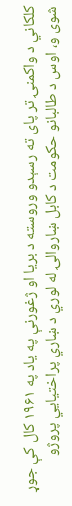کلکاني د واکمنۍ تر پای ته رسېدو وروسته د بریا او ژغورنې په یاد په ۱۹۶۱ کال کې جوړ شوی و، اوس د طالبانو حکومت د کابل ښاروالۍ له لوري د ښاري پراختیايي پروژو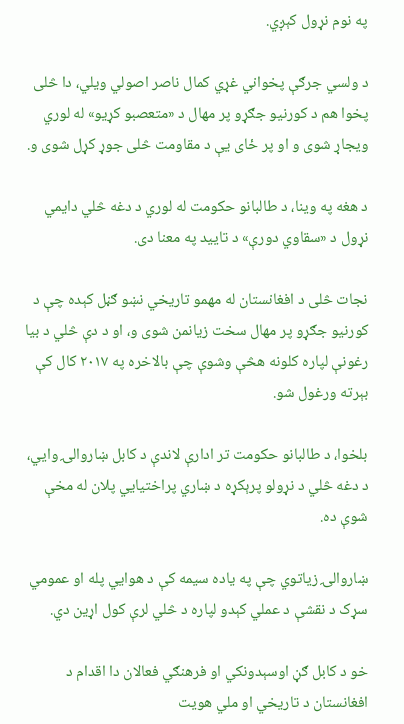په نوم نړول کېږي.

د ولسي جرګې پخواني غړي کمال ناصر اصولي ویلي، دا څلی پخوا هم د کورنیو جګړو پر مهال د «متعصبو کړیو» له لوري ویجاړ شوی و او پر ځای یې د مقاومت څلی جوړ کړل شوی و.

د هغه په وینا، د طالبانو حکومت له لوري د دغه څلي دایمي نړول د «سقاوي دورې» د تایید په معنا دی.

نجات څلی د افغانستان له مهمو تاریخي نښو ګڼل کېده چې د کورنیو جګړو پر مهال سخت زیانمن شوی و، او د دې څلي د بیا رغونې لپاره کلونه هڅې وشوې چې بالاخره په ۲۰۱۷ کال کې بېرته ورغول شو.

بلخوا، د طالبانو حکومت تر ادارې لاندې د کابل ښاروالۍ وایي، د دغه څلي د نړولو پرېکړه د ښاري پراختیايي پلان له مخې شوې ده.

ښاروالۍ زیاتوي چې په یاده سیمه کې د هوايي پله او عمومي سړک د نقشې د عملي کېدو لپاره د څلي لرې کول اړین دي.

خو د کابل ګڼ اوسېدونکي او فرهنګي فعالان دا اقدام د افغانستان د تاریخي او ملي هویت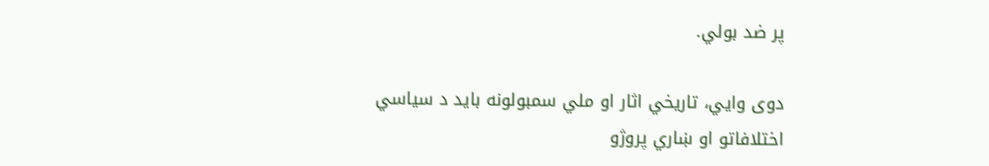پر ضد بولي.

دوی وایي، تاریخي اثار او ملي سمبولونه باید د سیاسي اختلافاتو او ښاري پروژو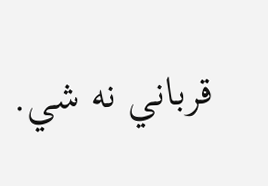قرباني نه شي.